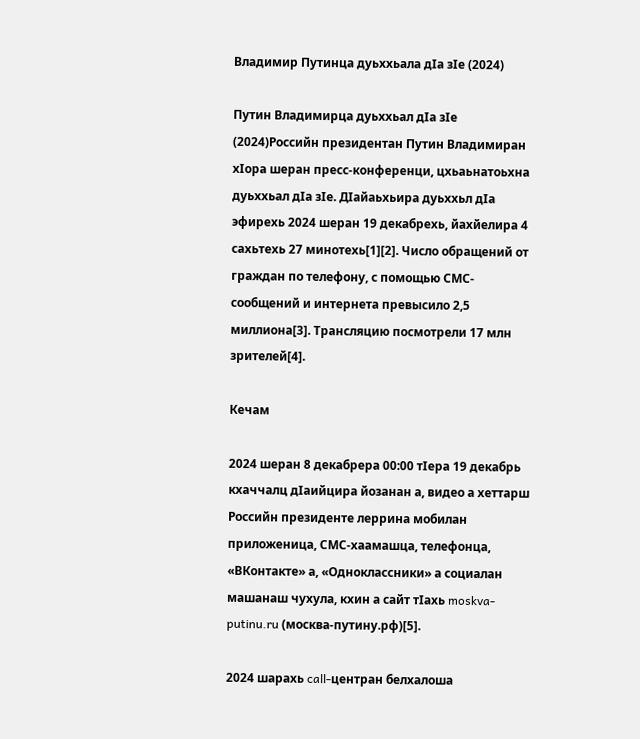Владимир Путинца дуьххьала дӀа зӀе (2024)

Путин Владимирца дуьххьал дӀа зӀе (2024)Российн президентан Путин Владимиран хӀора шеран пресс-конференци, цхьаьнатоьхна дуьххьал дӀа зӀе. ДӀайаьхьира дуьххьл дӀа эфирехь 2024 шеран 19 декабрехь, йахйелира 4 сахьтехь 27 минотехь[1][2]. Число обращений от граждан по телефону, с помощью СМС-сообщений и интернета превысило 2,5 миллиона[3]. Трансляцию посмотрели 17 млн зрителей[4].

Кечам

2024 шеран 8 декабрера 00:00 тӀера 19 декабрь кхаччалц дӀаийцира йозанан а, видео а хеттарш Российн президенте леррина мобилан приложеница, СМС-хаамашца, телефонца, «ВКонтакте» а, «Одноклассники» а социалан машанаш чухула, кхин а сайт тӀахь moskva-putinu.ru (москва-путину.рф)[5].

2024 шарахь call-центран белхалоша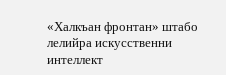«Халкъан фронтан» штабо лелийра искусственни интеллект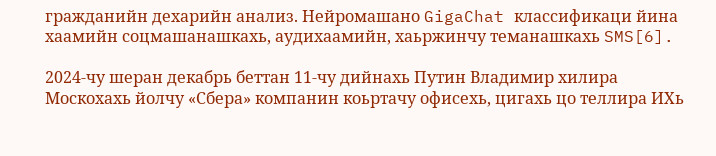гражданийн дехарийн анализ. Нейромашано GigaChat классификаци йина хаамийн соцмашанашкахь, аудихаамийн, хаьржинчу теманашкахь SMS[6].

2024-чу шеран декабрь беттан 11-чу дийнахь Путин Владимир хилира Москохахь йолчу «Сбера» компанин коьртачу офисехь, цигахь цо теллира ИХь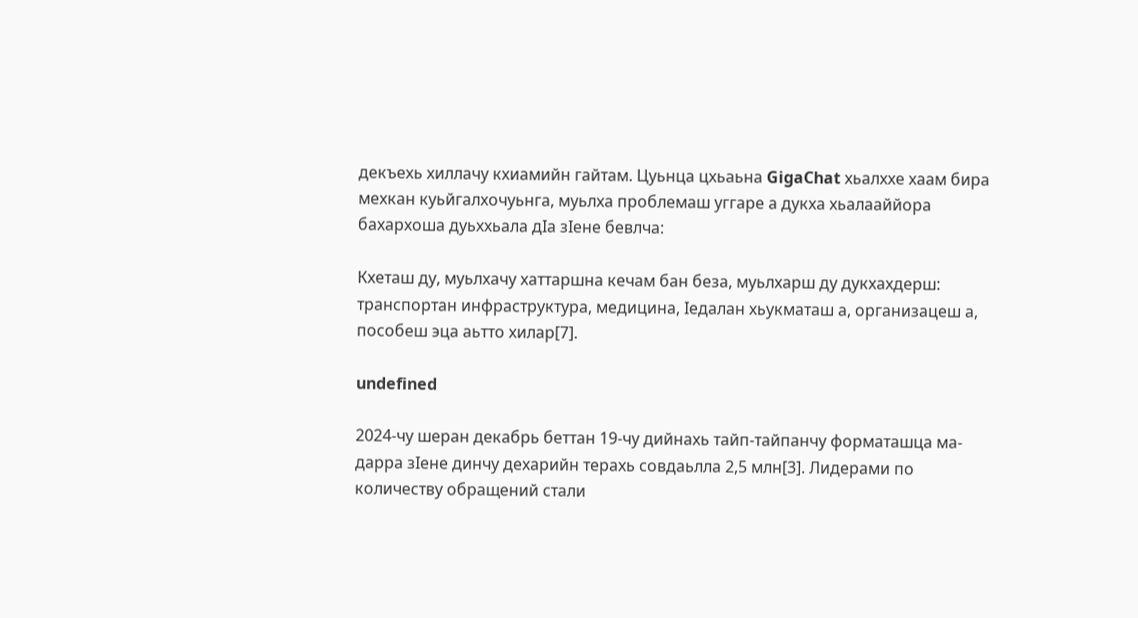декъехь хиллачу кхиамийн гайтам. Цуьнца цхьаьна GigaChat хьалххе хаам бира мехкан куьйгалхочуьнга, муьлха проблемаш уггаре а дукха хьалааййора бахархоша дуьххьала дӀа зӀене бевлча:

Кхеташ ду, муьлхачу хаттаршна кечам бан беза, муьлхарш ду дукхахдерш: транспортан инфраструктура, медицина, Ӏедалан хьукматаш а, организацеш а, пособеш эца аьтто хилар[7].

undefined

2024-чу шеран декабрь беттан 19-чу дийнахь тайп-тайпанчу форматашца ма-дарра зӀене динчу дехарийн терахь совдаьлла 2,5 млн[3]. Лидерами по количеству обращений стали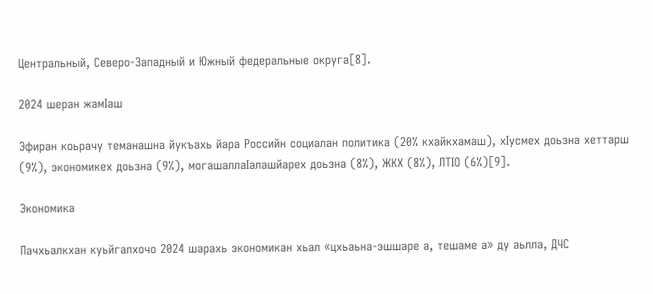Центральный, Северо-Западный и Южный федеральные округа[8].

2024 шеран жамӀаш

Эфиран коьрачу теманашна йукъахь йара Российн социалан политика (20% кхайкхамаш), хӀусмех доьзна хеттарш (9%), экономикех доьзна (9%), могашаллаӀалашйарех доьзна (8%), ЖКХ (8%), ЛТӀО (6%)[9].

Экономика

Пачхьалкхан куьйгалхочо 2024 шарахь экономикан хьал «цхьаьна-эшшаре а, тешаме а» ду аьлла, ДЧС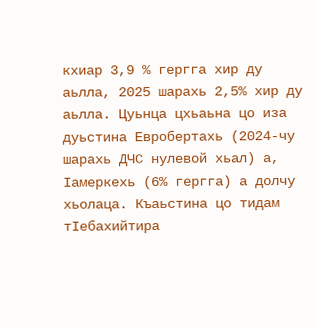кхиар 3,9 % гергга хир ду аьлла, 2025 шарахь 2,5% хир ду аьлла. Цуьнца цхьаьна цо иза дуьстина Евробертахь (2024-чу шарахь ДЧС нулевой хьал) а, Ӏамеркехь (6% гергга) а долчу хьолаца. Къаьстина цо тидам тӀебахийтира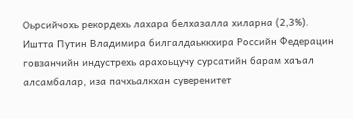Оьрсийчохь рекордехь лахара белхазалла хиларна (2,3%). Иштта Путин Владимира билгалдаьккхира Российн Федерацин говзанчийн индустрехь арахоьцучу сурсатийн барам хаъал алсамбалар, иза пачхьалкхан суверенитет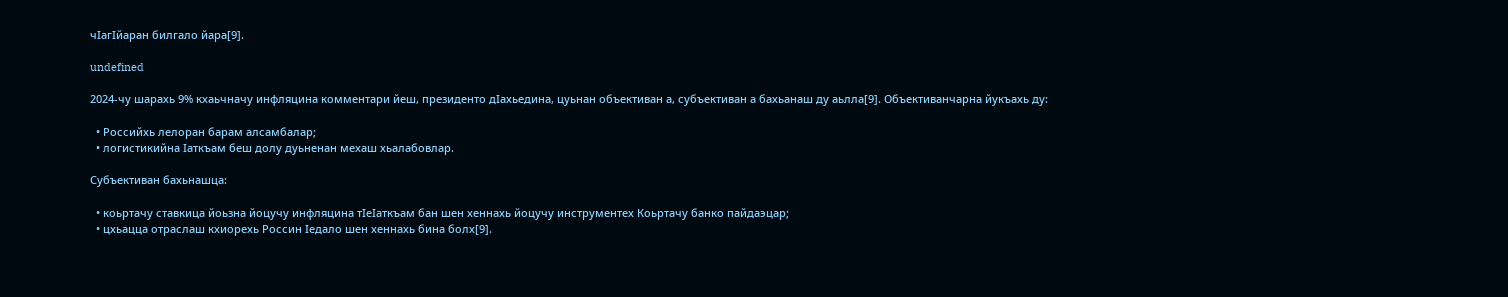чӀагӀйаран билгало йара[9].

undefined

2024-чу шарахь 9% кхаьчначу инфляцина комментари йеш, президенто дӀахьедина, цуьнан объективан а, субъективан а бахьанаш ду аьлла[9]. Объективанчарна йукъахь ду:

  • Российхь лелоран барам алсамбалар;
  • логистикийна Ӏаткъам беш долу дуьненан мехаш хьалабовлар.

Субъективан бахьнашца:

  • коьртачу ставкица йоьзна йоцучу инфляцина тӀеӀаткъам бан шен хеннахь йоцучу инструментех Коьртачу банко пайдаэцар;
  • цхьацца отраслаш кхиорехь Россин Ӏедало шен хеннахь бина болх[9].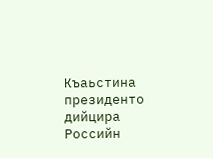Къаьстина президенто дийцира Российн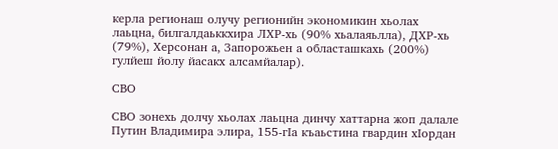керла регионаш олучу регионийн экономикин хьолах лаьцна, билгалдаьккхира ЛХР-хь (90% хьалаяьлла), ДХР-хь (79%), Херсонан а, Запорожьен а областашкахь (200%) гулйеш йолу йасакх алсамйалар).

СВО

СВО зонехь долчу хьолах лаьцна динчу хаттарна жоп далале Путин Владимира элира, 155-гӀа къаьстина гвардин хӀордан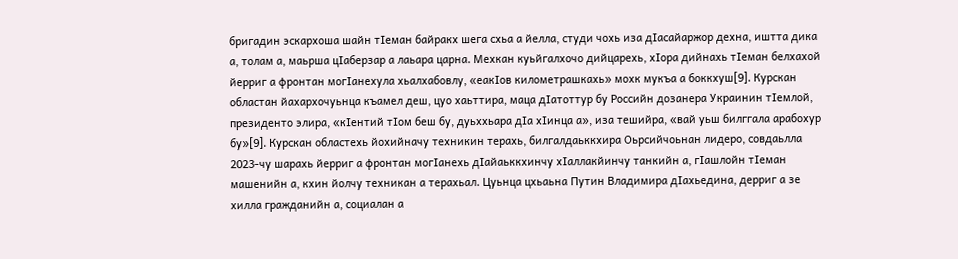бригадин эскархоша шайн тӀеман байракх шега схьа а йелла, студи чохь иза дӀасайаржор дехна, иштта дика а, толам а, маьрша цӀаберзар а лаьара царна. Мехкан куьйгалхочо дийцарехь, хӀора дийнахь тӀеман белхахой йерриг а фронтан могӀанехула хьалхабовлу, «еакӀов километрашкахь» мохк мукъа а боккхуш[9]. Курскан областан йахархочуьнца къамел деш, цуо хаьттира, маца дӀатоттур бу Российн дозанера Украинин тӀемлой, президенто элира, «кӀентий тӀом беш бу, дуьххьара дӀа хӀинца а», иза тешийра, «вай уьш билггала арабохур бу»[9]. Курскан областехь йохийначу техникин терахь, билгалдаьккхира Оьрсийчоьнан лидеро, совдаьлла 2023-чу шарахь йерриг а фронтан могӀанехь дӀайаьккхинчу хӀаллакйинчу танкийн а, гӀашлойн тӀеман машенийн а, кхин йолчу техникан а терахьал. Цуьнца цхьаьна Путин Владимира дӀахьедина, дерриг а зе хилла гражданийн а, социалан а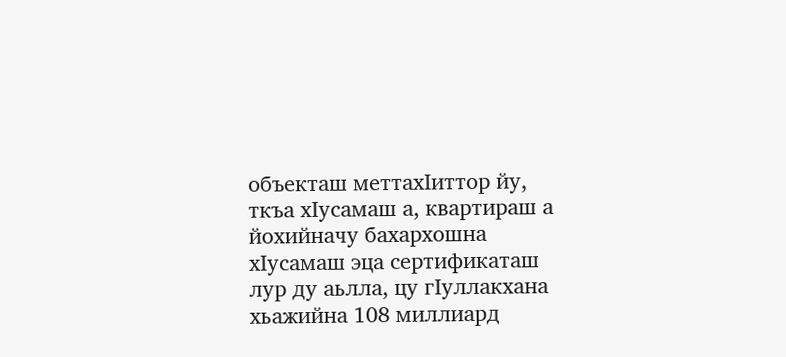объекташ меттахӀиттор йу, ткъа хӀусамаш а, квартираш а йохийначу бахархошна хӀусамаш эца сертификаташ лур ду аьлла, цу гӀуллакхана хьажийна 108 миллиард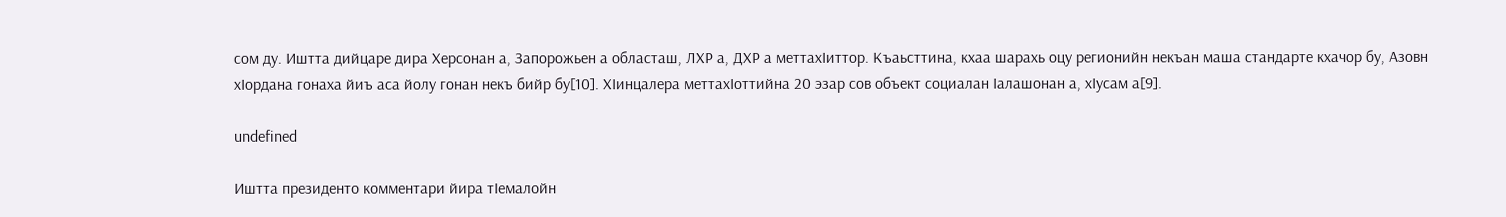сом ду. Иштта дийцаре дира Херсонан а, Запорожьен а областаш, ЛХР а, ДХР а меттахӀиттор. Къаьсттина, кхаа шарахь оцу регионийн некъан маша стандарте кхачор бу, Азовн хӀордана гонаха йиъ аса йолу гонан некъ бийр бу[10]. ХӀинцалера меттахӀоттийна 20 эзар сов объект социалан Ӏалашонан а, хӀусам а[9].

undefined

Иштта президенто комментари йира тӀемалойн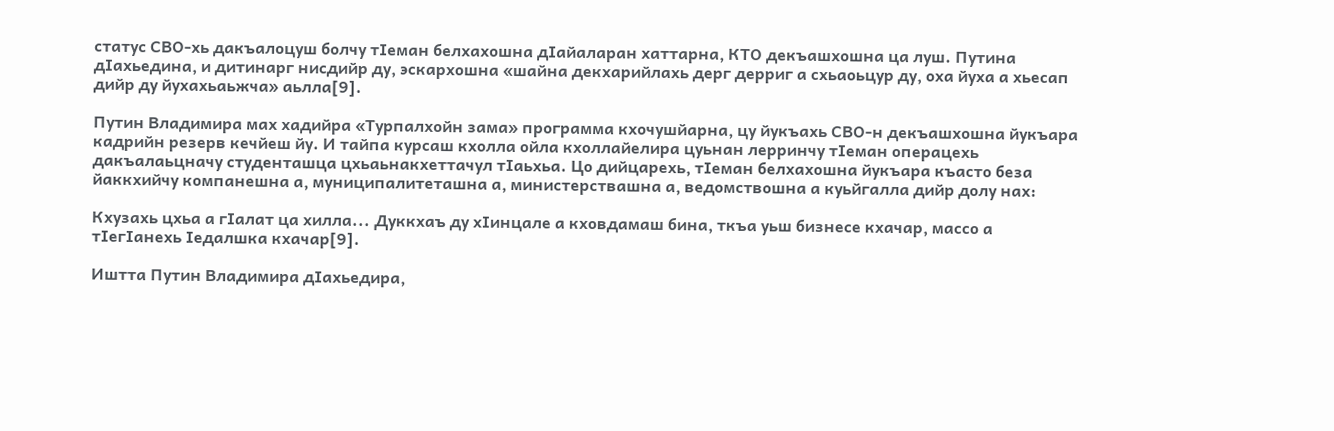статус СВО-хь дакъалоцуш болчу тӀеман белхахошна дӀайаларан хаттарна, КТО декъашхошна ца луш. Путина дӀахьедина, и дитинарг нисдийр ду, эскархошна «шайна декхарийлахь дерг дерриг а схьаоьцур ду, оха йуха а хьесап дийр ду йухахьаьжча» аьлла[9].

Путин Владимира мах хадийра «Турпалхойн зама» программа кхочушйарна, цу йукъахь СВО-н декъашхошна йукъара кадрийн резерв кечйеш йу. И тайпа курсаш кхолла ойла кхоллайелира цуьнан лерринчу тӀеман операцехь дакъалаьцначу студенташца цхьаьнакхеттачул тӀаьхьа. Цо дийцарехь, тӀеман белхахошна йукъара къасто беза йаккхийчу компанешна а, муниципалитеташна а, министерствашна а, ведомствошна а куьйгалла дийр долу нах:

Кхузахь цхьа а гӀалат ца хилла... Дуккхаъ ду хӀинцале а кховдамаш бина, ткъа уьш бизнесе кхачар, массо а тӀегӀанехь Ӏедалшка кхачар[9].

Иштта Путин Владимира дӀахьедира,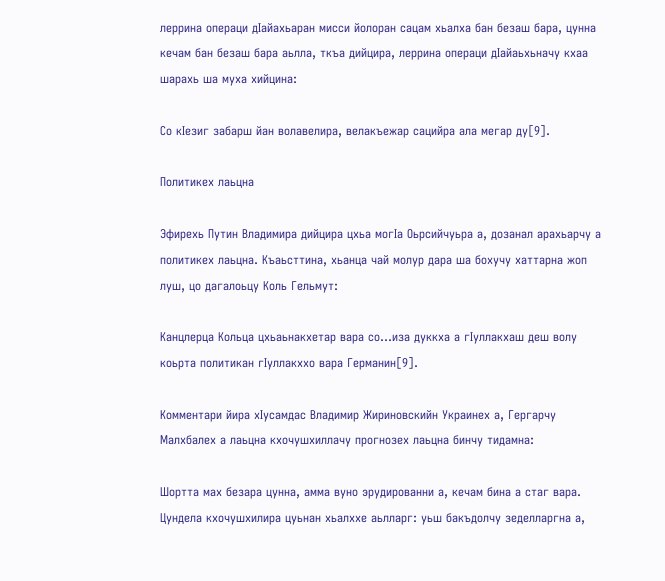леррина операци дӀайахьаран мисси йолоран сацам хьалха бан безаш бара, цунна кечам бан безаш бара аьлла, ткъа дийцира, леррина операци дӀайаьхьначу кхаа шарахь ша муха хийцина:

Со кӀезиг забарш йан волавелира, велакъежар сацийра ала мегар ду[9].

Политикех лаьцна

Эфирехь Путин Владимира дийцира цхьа могӀа Оьрсийчуьра а, дозанал арахьарчу а политикех лаьцна. Къаьсттина, хьанца чай молур дара ша бохучу хаттарна жоп луш, цо дагалоьцу Коль Гельмут:

Канцлерца Кольца цхьаьнакхетар вара со...иза дуккха а гӀуллакхаш деш волу коьрта политикан гӀуллакххо вара Германин[9].

Комментари йира хӀусамдас Владимир Жириновскийн Украинех а, Гергарчу Малхбалех а лаьцна кхочушхиллачу прогнозех лаьцна бинчу тидамна:

Шортта мах безара цунна, амма вуно эрудированни а, кечам бина а стаг вара. Цундела кхочушхилира цуьнан хьалххе аьлларг: уьш бакъдолчу зеделларгна а,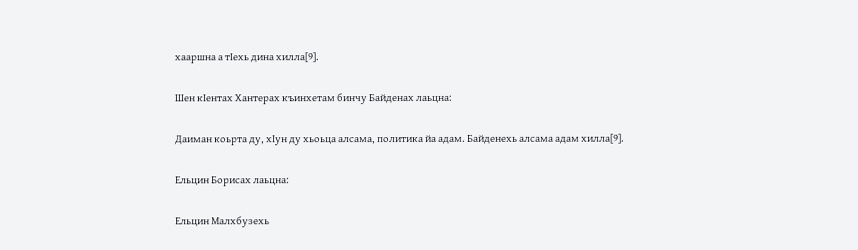хааршна а тӀехь дина хилла[9].

Шен кӀентах Хантерах къинхетам бинчу Байденах лаьцна:

Даиман коьрта ду, хӀун ду хьоьца алсама, политика йа адам. Байденехь алсама адам хилла[9].

Ельцин Борисах лаьцна:

Ельцин Малхбузехь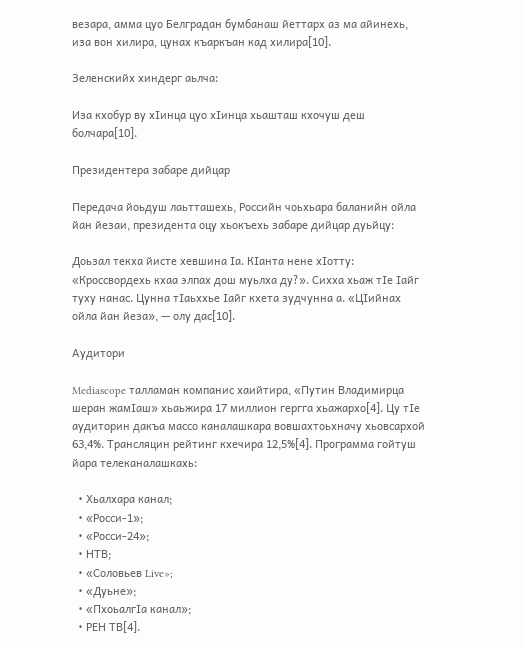везара, амма цуо Белградан бумбанаш йеттарх аз ма айинехь, иза вон хилира, цунах къаркъан кад хилира[10].

Зеленскийх хиндерг аьлча:

Иза кхобур ву хӀинца цуо хӀинца хьашташ кхочуш деш болчара[10].

Президентера забаре дийцар

Передача йоьдуш лаьтташехь, Российн чоьхьара баланийн ойла йан йезаи, президента оцу хьокъехь забаре дийцар дуьйцу:

Доьзал текха йисте хевшина Ӏа. КӀанта нене хӀотту: «Кроссвордехь кхаа элпах дош муьлха ду?». Сихха хьаж тӀе Ӏайг туху нанас. Цунна тӀаьххье Ӏайг кхета зудчунна а. «ЦӀийнах ойла йан йеза», — олу дас[10].

Аудитори

Mediascope талламан компанис хаийтира, «Путин Владимирца шеран жамӀаш» хьаьжира 17 миллион гергга хьажархо[4]. Цу тӀе аудиторин дакъа массо каналашкара вовшахтоьхначу хьовсархой 63,4%. Трансляцин рейтинг кхечира 12,5%[4]. Программа гойтуш йара телеканалашкахь:

  • Хьалхара канал;
  • «Росси-1»;
  • «Росси-24»;
  • НТВ;
  • «Соловьев Live»;
  • «Дуьне»;
  • «ПхоьалгӀа канал»;
  • РЕН ТВ[4].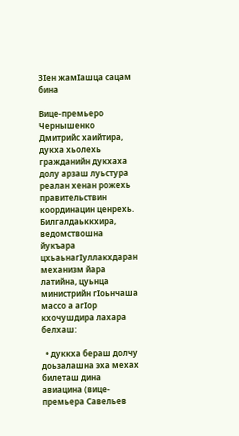ЗӀен жамӀашца сацам бина

Вице-премьеро Чернышенко Дмитрийс хаийтира, дукха хьолехь гражданийн дукхаха долу арзаш луьстура реалан хенан рожехь правительствин координацин ценрехь. Билгалдаьккхира, ведомствошна йукъара цхьаьнагӀуллакхдаран механизм йара латийна, цуьнца министрийн гӀоьнчаша массо а агӀор кхочушдира лахара белхаш:

  • дуккха бераш долчу доьзалашна эха мехах билеташ дина авиацина (вице-премьера Савельев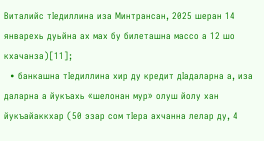Виталийс тӀедиллина иза Минтрансан, 2025 шеран 14 январехь дуьйна ах мах бу билеташна массо а 12 шо кхачанза)[11];
  • банкашна тӀедиллина хир ду кредит дӀадаларна а, иза даларна а йукъахь «шелонан мур» олуш йолу хан йукъайаккхар (50 эзар сом тӀера ахчанна лелар ду, 4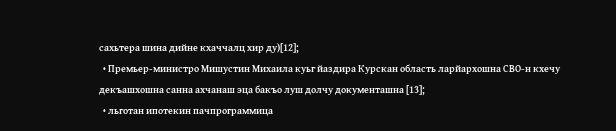сахьтера шина дийне кхаччалц хир ду)[12];
  • Премьер-министро Мишустин Михаила куьг йаздира Курскан область ларйархошна СВО-н кхечу декъашхошна санна ахчанаш эца бакъо луш долчу документашна [13];
  • льготан ипотекин пачпрограммица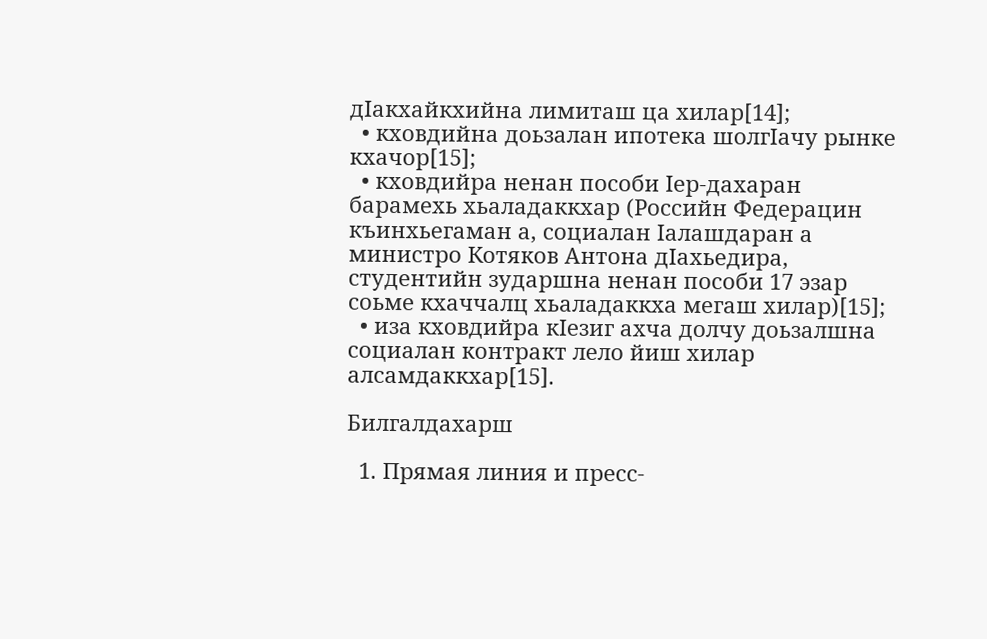дӀакхайкхийна лимиташ ца хилар[14];
  • кховдийна доьзалан ипотека шолгӀачу рынке кхачор[15];
  • кховдийра ненан пособи Ӏер-дахаран барамехь хьаладаккхар (Российн Федерацин къинхьегаман а, социалан Ӏалашдаран а министро Котяков Антона дӀахьедира, студентийн зударшна ненан пособи 17 эзар соьме кхаччалц хьаладаккха мегаш хилар)[15];
  • иза кховдийра кӀезиг ахча долчу доьзалшна социалан контракт лело йиш хилар алсамдаккхар[15].

Билгалдахарш

  1. Прямая линия и пресс-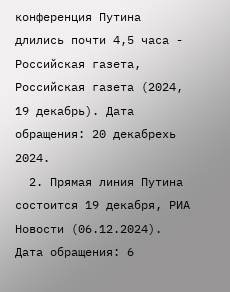конференция Путина длились почти 4,5 часа - Российская газета, Российская газета (2024, 19 декабрь). Дата обращения: 20 декабрехь 2024.
  2. Прямая линия Путина состоится 19 декабря, РИА Новости (06.12.2024). Дата обращения: 6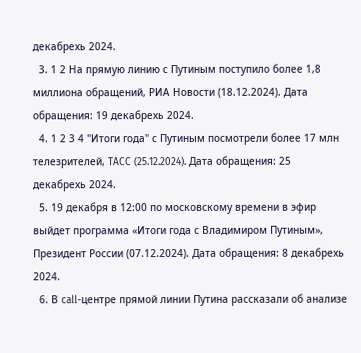декабрехь 2024.
  3. 1 2 На прямую линию с Путиным поступило более 1,8 миллиона обращений, РИА Новости (18.12.2024). Дата обращения: 19 декабрехь 2024.
  4. 1 2 3 4 "Итоги года" с Путиным посмотрели более 17 млн телезрителей, TACC (25.12.2024). Дата обращения: 25 декабрехь 2024.
  5. 19 декабря в 12:00 по московскому времени в эфир выйдет программа «Итоги года с Владимиром Путиным», Президент России (07.12.2024). Дата обращения: 8 декабрехь 2024.
  6. В call-центре прямой линии Путина рассказали об анализе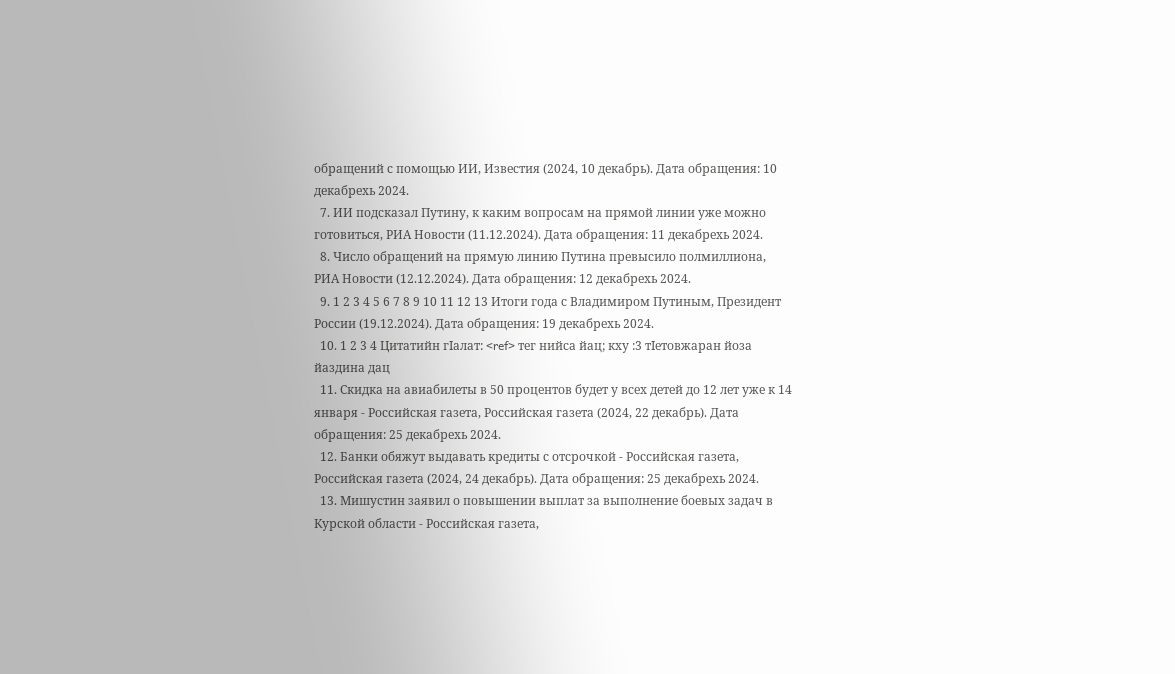обращений с помощью ИИ, Известия (2024, 10 декабрь). Дата обращения: 10 декабрехь 2024.
  7. ИИ подсказал Путину, к каким вопросам на прямой линии уже можно готовиться, РИА Новости (11.12.2024). Дата обращения: 11 декабрехь 2024.
  8. Число обращений на прямую линию Путина превысило полмиллиона, РИА Новости (12.12.2024). Дата обращения: 12 декабрехь 2024.
  9. 1 2 3 4 5 6 7 8 9 10 11 12 13 Итоги года с Владимиром Путиным, Президент России (19.12.2024). Дата обращения: 19 декабрехь 2024.
  10. 1 2 3 4 Цитатийн гӀалат: <ref> тег нийса йац; кху :3 тIетовжаран йоза йаздина дац
  11. Скидка на авиабилеты в 50 процентов будет у всех детей до 12 лет уже к 14 января - Российская газета, Российская газета (2024, 22 декабрь). Дата обращения: 25 декабрехь 2024.
  12. Банки обяжут выдавать кредиты с отсрочкой - Российская газета, Российская газета (2024, 24 декабрь). Дата обращения: 25 декабрехь 2024.
  13. Мишустин заявил о повышении выплат за выполнение боевых задач в Курской области - Российская газета,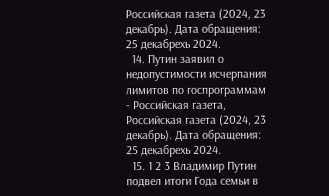Российская газета (2024, 23 декабрь). Дата обращения: 25 декабрехь 2024.
  14. Путин заявил о недопустимости исчерпания лимитов по госпрограммам - Российская газета, Российская газета (2024, 23 декабрь). Дата обращения: 25 декабрехь 2024.
  15. 1 2 3 Владимир Путин подвел итоги Года семьи в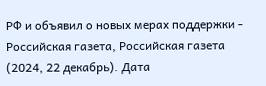РФ и объявил о новых мерах поддержки - Российская газета, Российская газета (2024, 22 декабрь). Дата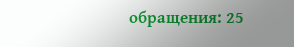обращения: 25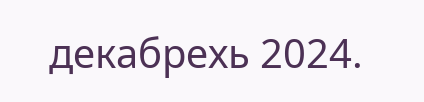декабрехь 2024.